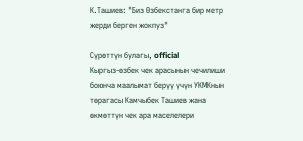К.Ташиев: "Биз Өзбекстанга бир метр жерди берген жокпуз"

Сүрөттүн булагы, official
Кыргыз-өзбек чек арасынын чечилиши боюнча маалымат берүү үчүн УКМКнын төрагасы Камчыбек Ташиев жана өкмөттүн чек ара маселелери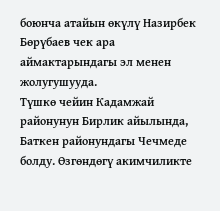боюнча атайын өкүлү Назирбек Бөрүбаев чек ара аймактарындагы эл менен жолугушууда.
Түшкө чейин Кадамжай районунун Бирлик айылында, Баткен районундагы Чечмеде болду. Өзгөндөгү акимчиликте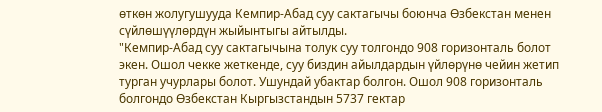өткөн жолугушууда Кемпир-Абад суу сактагычы боюнча Өзбекстан менен сүйлөшүүлөрдүн жыйынтыгы айтылды.
"Кемпир-Абад суу сактагычына толук суу толгондо 908 горизонталь болот экен. Ошол чекке жеткенде, суу биздин айылдардын үйлөрүнө чейин жетип турган учурлары болот. Ушундай убактар болгон. Ошол 908 горизонталь болгондо Өзбекстан Кыргызстандын 5737 гектар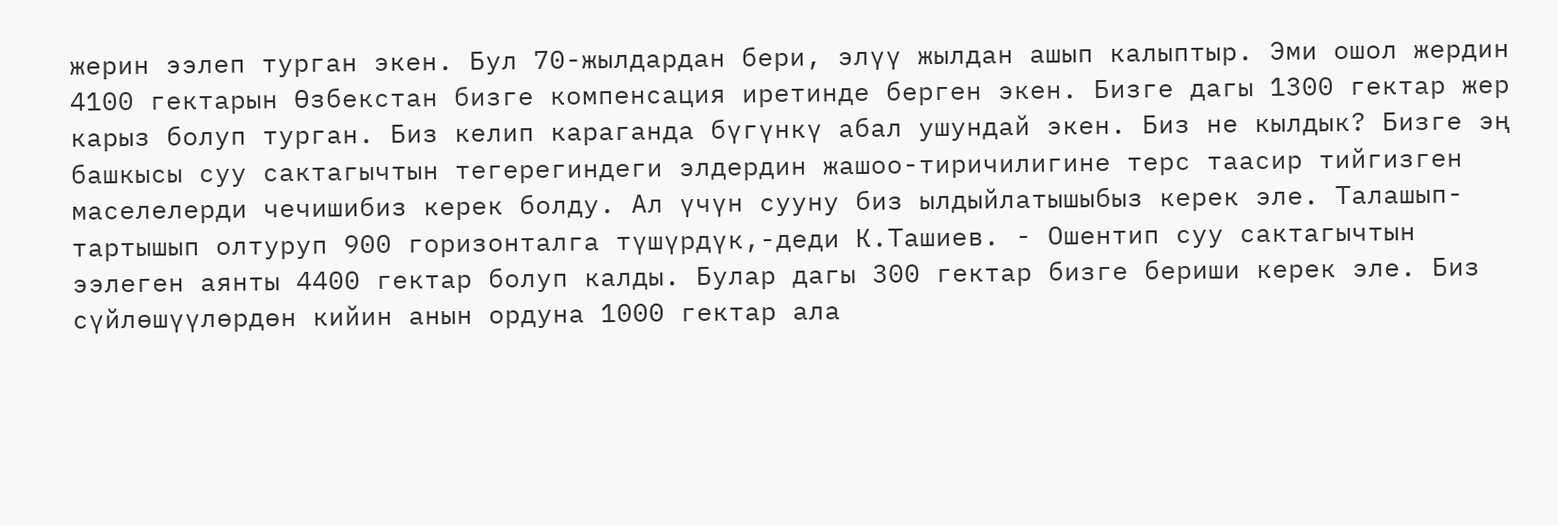жерин ээлеп турган экен. Бул 70-жылдардан бери, элүү жылдан ашып калыптыр. Эми ошол жердин 4100 гектарын Өзбекстан бизге компенсация иретинде берген экен. Бизге дагы 1300 гектар жер карыз болуп турган. Биз келип караганда бүгүнкү абал ушундай экен. Биз не кылдык? Бизге эң башкысы суу сактагычтын тегерегиндеги элдердин жашоо-тиричилигине терс таасир тийгизген маселелерди чечишибиз керек болду. Ал үчүн сууну биз ылдыйлатышыбыз керек эле. Талашып-тартышып олтуруп 900 горизонталга түшүрдүк,-деди К.Ташиев. - Ошентип суу сактагычтын ээлеген аянты 4400 гектар болуп калды. Булар дагы 300 гектар бизге бериши керек эле. Биз сүйлөшүүлөрдөн кийин анын ордуна 1000 гектар ала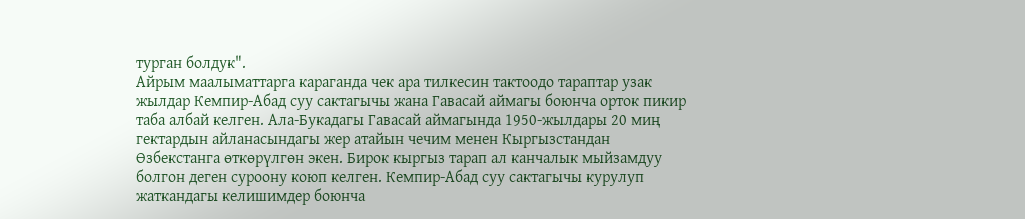турган болдук".
Айрым маалыматтарга караганда чек ара тилкесин тактоодо тараптар узак жылдар Кемпир-Абад суу сактагычы жана Гавасай аймагы боюнча орток пикир таба албай келген. Ала-Букадагы Гавасай аймагында 1950-жылдары 20 миң гектардын айланасындагы жер атайын чечим менен Кыргызстандан Өзбекстанга өткөрүлгөн экен. Бирок кыргыз тарап ал канчалык мыйзамдуу болгон деген суроону коюп келген. Кемпир-Абад суу сактагычы курулуп жаткандагы келишимдер боюнча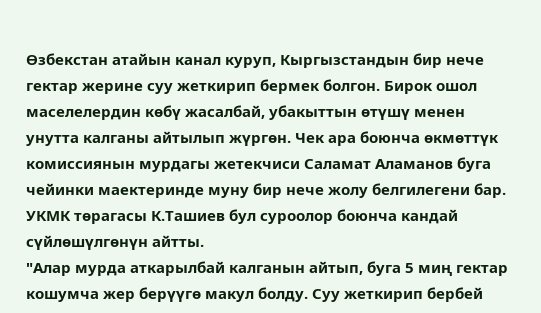Өзбекстан атайын канал куруп, Кыргызстандын бир нече гектар жерине суу жеткирип бермек болгон. Бирок ошол маселелердин көбү жасалбай, убакыттын өтүшү менен унутта калганы айтылып жүргөн. Чек ара боюнча өкмөттүк комиссиянын мурдагы жетекчиси Саламат Аламанов буга чейинки маектеринде муну бир нече жолу белгилегени бар.
УКМК төрагасы К.Ташиев бул суроолор боюнча кандай сүйлөшүлгөнүн айтты.
"Алар мурда аткарылбай калганын айтып, буга 5 миң гектар кошумча жер берүүгө макул болду. Суу жеткирип бербей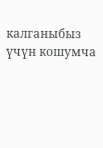калганыбыз үчүн кошумча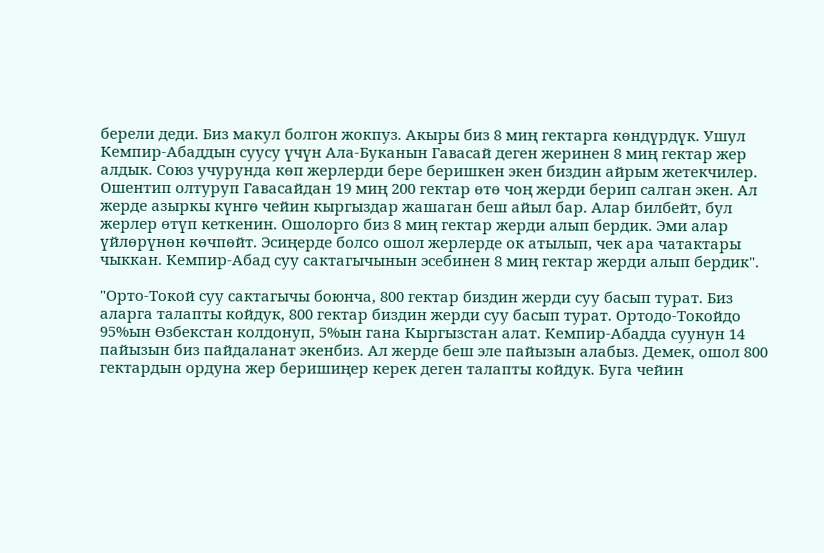берели деди. Биз макул болгон жокпуз. Акыры биз 8 миң гектарга көндүрдүк. Ушул Кемпир-Абаддын суусу үчүн Ала-Буканын Гавасай деген жеринен 8 миң гектар жер алдык. Союз учурунда көп жерлерди бере беришкен экен биздин айрым жетекчилер. Ошентип олтуруп Гавасайдан 19 миң 200 гектар өтө чоң жерди берип салган экен. Ал жерде азыркы күнгө чейин кыргыздар жашаган беш айыл бар. Алар билбейт, бул жерлер өтүп кеткенин. Ошолорго биз 8 миң гектар жерди алып бердик. Эми алар үйлөрүнөн көчпөйт. Эсиңерде болсо ошол жерлерде ок атылып, чек ара чатактары чыккан. Кемпир-Абад суу сактагычынын эсебинен 8 миң гектар жерди алып бердик".

"Орто-Токой суу сактагычы боюнча, 800 гектар биздин жерди суу басып турат. Биз аларга талапты койдук, 800 гектар биздин жерди суу басып турат. Ортодо-Токойдо 95%ын Өзбекстан колдонуп, 5%ын гана Кыргызстан алат. Кемпир-Абадда суунун 14 пайызын биз пайдаланат экенбиз. Ал жерде беш эле пайызын алабыз. Демек, ошол 800 гектардын ордуна жер беришиңер керек деген талапты койдук. Буга чейин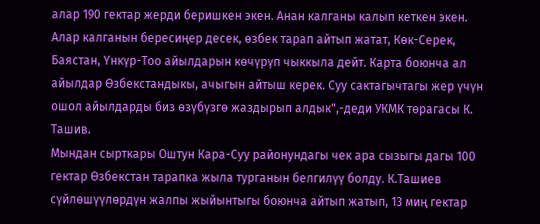алар 190 гектар жерди беришкен экен. Анан калганы калып кеткен экен. Алар калганын бересиңер десек, өзбек тарап айтып жатат, Көк-Серек, Баястан, Үнкүр-Тоо айылдарын көчүрүп чыккыла дейт. Карта боюнча ал айылдар Өзбекстандыкы, ачыгын айтыш керек. Суу сактагычтагы жер үчүн ошол айылдарды биз өзүбүзгө жаздырып алдык",-деди УКМК төрагасы К. Ташив.
Мындан сырткары Оштун Кара-Суу районундагы чек ара сызыгы дагы 100 гектар Өзбекстан тарапка жыла турганын белгилүү болду. К.Ташиев сүйлөшүүлөрдүн жалпы жыйынтыгы боюнча айтып жатып, 13 миң гектар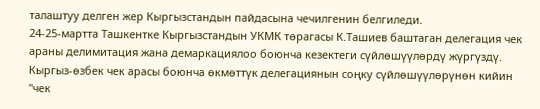талаштуу делген жер Кыргызстандын пайдасына чечилгенин белгиледи.
24-25-мартта Ташкентке Кыргызстандын УКМК төрагасы К.Ташиев баштаган делегация чек араны делимитация жана демаркациялоо боюнча кезектеги сүйлөшүүлөрдү жүргүздү.
Кыргыз-өзбек чек арасы боюнча өкмөттүк делегациянын соңку сүйлөшүүлөрүнөн кийин "чек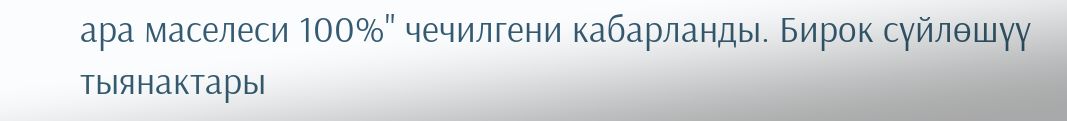ара маселеси 100%" чечилгени кабарланды. Бирок сүйлөшүү тыянактары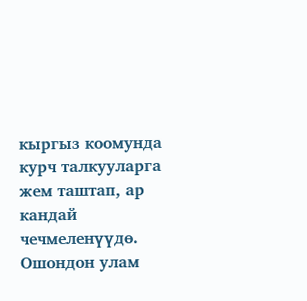кыргыз коомунда курч талкууларга жем таштап, ар кандай чечмеленүүдө. Ошондон улам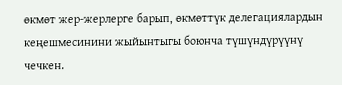өкмөт жер-жерлерге барып, өкмөттүк делегациялардын кеңешмесинини жыйынтыгы боюнча түшүндүрүүнү чечкен.